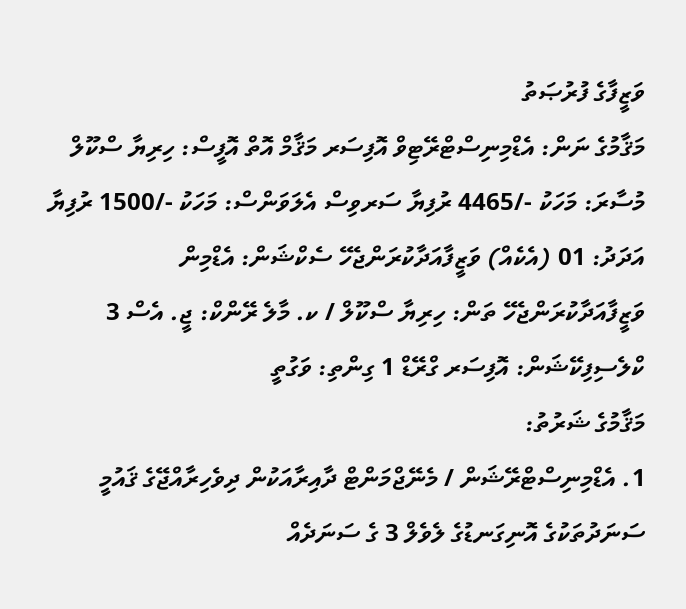ވަޒީފާގެ ފުރުޞަތު
މަޤާމުގެ ނަން: އެޑްމިނިސްޓްރޭޓިވް އޮފިސަރ މަޤާމް އޮތް އޮފީސް: ހިރިޔާ ސްކޫލް
މުސާރަ: މަހަކު -/4465 ރުފިޔާ ސަރވިސް އެލަވަންސް: މަހަކު -/1500 ރުފިޔާ
އަދަދު: 01 (އެކެއް) ވަޒީފާއަދާކުރަންޖެހޭ ސެކްޝަން: އެޑްމިން
ވަޒީފާއަދާކުރަންޖެހޭ ތަން: ހިރިޔާ ސްކޫލް / ކ. މާލެ ރޭންކް: ޖީ. އެސް 3
ކްލެސިފިކޭޝަން: އޮފިސަރ ގްރޭޑް 1 ގިންތި: ވަގުތީ
މަޤާމުގެ ޝަރުތު:
1. އެޑްމިނިސްޓްރޭޝަން / މެނޭޖްމަންޓް ދާއިރާއަކުން ދިވެހިރާއްޖޭގެ ޤައުމީ ސަނަދުތަކުގެ އޮނިގަނޑުގެ ލެވެލް 3 ގެ ސަނަދެއް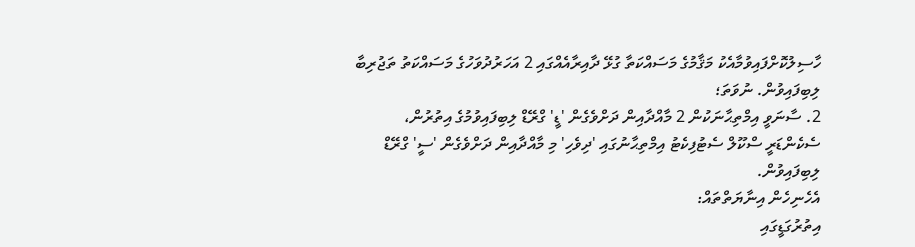ހާސިލުކޮށްފައިވުމާއެކު މަޤާމުގެ މަސައްކަތާ ގުޅޭ ދާއިރާއެއްގައި 2 އަހަރުދުވަހުގެ މަސައްކަތު ތަޖުރިބާ ލިބިފައިވުން. ނުވަތަ؛
2. ސާނަވީ އިމްތިޙާނަކުން 2 މާއްދާއިން ދަށްވެގެން 'ޑީ' ގްރޭޑް ލިބިފައިވުމުގެ އިތުރުން، ސެކެންޑަރީ ސްކޫލް ސެޓުފިކެޓު އިމްތިޙާނުގައި 'ދިވެހި' މި މާއްދާއިން ދަށްވެގެން 'ސީ' ގްރޭޑް ލިބިފައިވުން.
އެހެނިހެން އިނާޔަތްތައް:
އިތުރުގަޑީގައި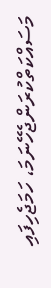މަސައްކަތްކުރަންޖެހޭނަމަ، ހަމަޖެހިފައި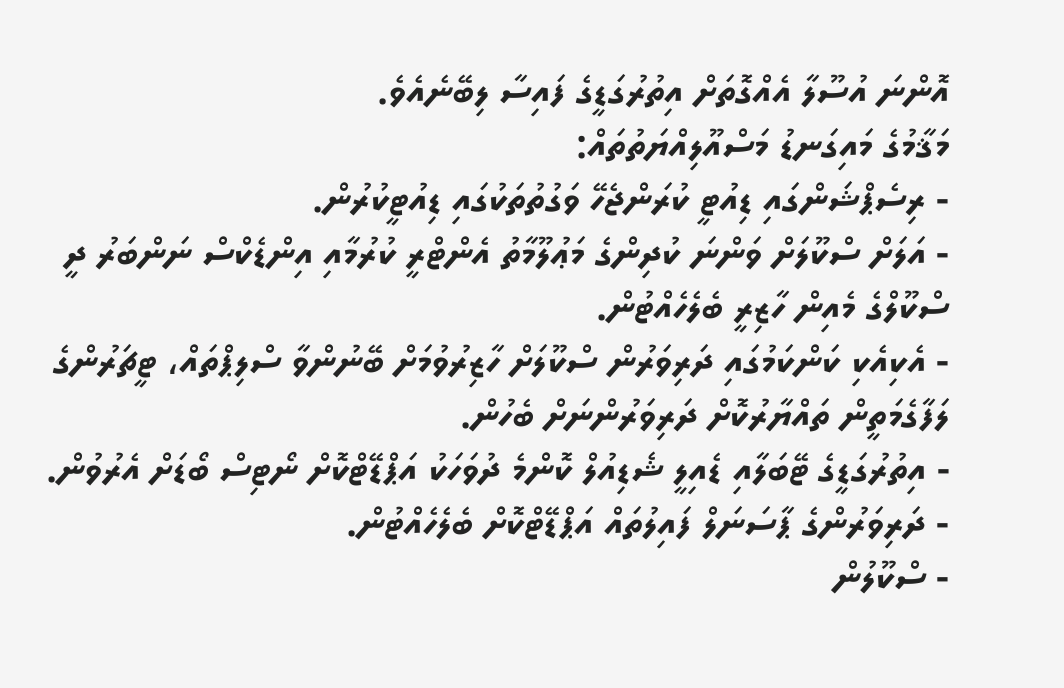އޮންނަ އުސޫލާ އެއްގޮތަށް އިތުރުގަޑީގެ ފައިސާ ލިބޭނެއެވެ.
މަޤާމުގެ މައިގަނޑު މަސްއޫލިއްޔަތުތައް:
- ރިސެޕްޝަންގައި ޑިއުޓީ ކުރަންޖެހޭ ވަގުތުތަކުގައި ޑިއުޓީކުރުން.
- އަލަށް ސްކޫލަށް ވަންނަ ކުދިންގެ މަޢުލޫމާތު އެންޓްރީ ކުރުމާއި އިންޑެކްސް ނަންބަރު ދީ ސްކޫލްގެ މެއިން ހާޒިރީ ބެލެހެއްޓުން.
- އެކިއެކި ކަންކަމުގައި ދަރިވަރުން ސްކޫލަށް ހާޒިރުވުމަށް ބޭނުންވާ ސްލިޕްތައް، ޓީޗަރުންގެ ލަފާގެމަތީން ތައްޔާރުކޮށް ދަރިވަރުންނަށް ބެހުން.
- އިތުރުގަޑީގެ ޓޭބަލާއި ޑެއިލީ ޝެޑިއުލް ކޮންމެ ދުވަހަކު އަޕްޑޭޓްކޮށް ނޯޓިސް ބޯޑަށް އެރުވުން.
- ދަރިވަރުންގެ ޕާސަނަލް ފައިލުތައް އަޕްޑޭޓްކޮށް ބެލެހެއްޓުން.
- ސްކޫލުން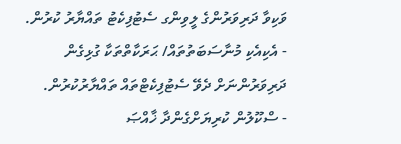ވަކިވާ ދަރިވަރުންގެ ލީވިންގ ސެޓުފިކެޓު ތައްޔާރު ކުރުން.
- އެކިއެކި މުނާސަބަތުތައް/ ޙަރަކާތްތަކާ ގުޅިގެން ދަރިވަރުންނަށް ދެވޭ ސެޓުފިކެޓްތައް ތައްޔާރުކުރުން.
- ސްކޫލުން ކުރިޔަށްގެންދާ ޚާއްޞަ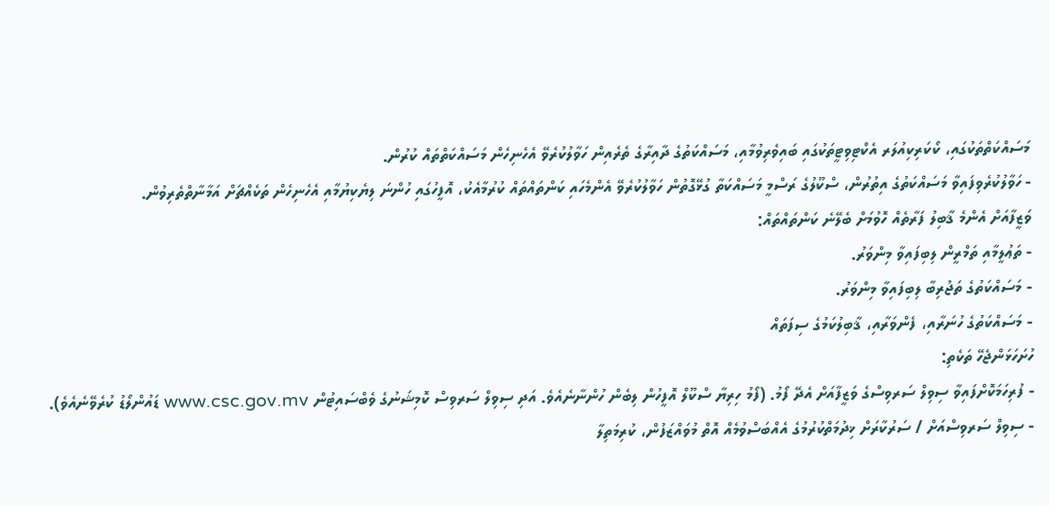މަސައްކަތްތަކުގައި، ކޯކަރިކިއުލަރ އެކްޓިވިޓީތަކުގައި ބައިވެރިވުމާއި، މަސައްކަތުގެ ދާއިރާގެ ތެރެއިން ހަވާލުކުރެވޭ އެހެނިހެން މަސައްކަތްތައް ކުރުން.
- ހަވާލުކުރެވިފައިވާ މަސައްކަތުގެ އިތުރުން، ސްކޫލުގެ ރަސްމީ މަސައްކަތާ ގުޅޭގޮތުން ހަވާލުކުރެވޭ އެންމެހައި ކަންތައްތައް ކުރުމާއެކު، އޮފީހުގައި ހުންނަ ލިޔެކިޔުމާއި އެހެނިހެން ތަކެއްޗަށް އަމާނާތްތެރިވުން.
ވަޒީފާއަށް އެންމެ ޤާބިލު ފަރާތެއް ހޮވުމަށް ބެލޭނެ ކަންތައްތައް:
- ތަޢުލީމާއި ތަމްރީން ލިބިފައިވާ މިންވަރު.
- މަސައްކަތުގެ ތަޖުރިބާ ލިބިފައިވާ މިންވަރު.
- މަސައްކަތުގެ ހުނަރާއި، ފެންވަރާއި، ޤާބިލުކަމުގެ ސިފަތައް
ހުށަހަޅަންޖެހޭ ތަކެތި:
- ފުރިހަމަކޮށްފައިވާ ސިވިލް ސަރވިސްގެ ވަޒީފާއަށް އެދޭ ފޯމު. (ފޯމު ހިރިޔާ ސްކޫލް އޮފީހުން ލިބެން ހުންނާނެއެވެ. އަދި ސިވިލް ސަރވިސް ކޮމިޝަނުގެ ވެބްސައިޓުން www.csc.gov.mv ޑައުންލޯޑު ކުރެވޭނެއެވެ).
- ސިވިލް ސަރވިސްއަށް / ސަރުކާރަށް ޚިދުމަތްކުރުމުގެ އެއްބަސްވުމެއް އޮތް މުވައްޒަފުން، ކުރިމަތިލާ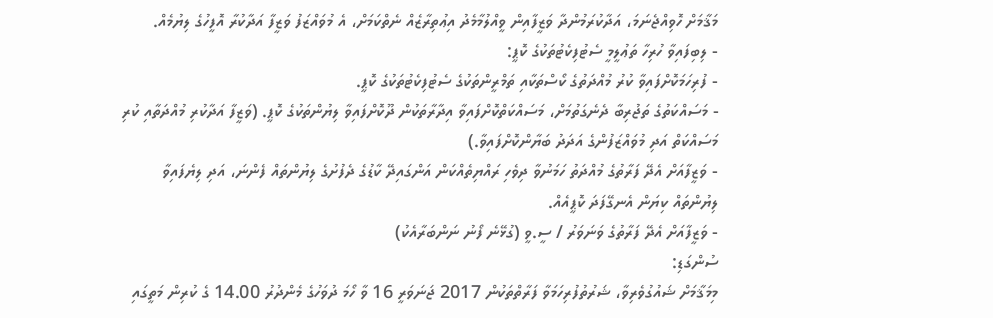މަޤާމަށް ހޮވިއްޖެނަމަ، އަދާކުރަމުންދާ ވަޒީފާއިން ވީއްލުމާމެދު އިޢުތިރާޒެއް ނެތްކަމަށް، އެ މުވައްޒަފު ވަޒީފާ އަދާކުރާ އޮފީހުގެ ލިޔުމެއް.
- ލިބިފައިވާ ހުރިހާ ތަޢުލީމީ ސެޓުފިކެޓުތަކުގެ ކޮޕީ:
- ފުރިހަމަކޮށްފައިވާ ކުރު މުއްދަތުގެ ކޯސްތަކާއި ތަމްރީންތަކުގެ ސެޓުފިކެޓުތަކުގެ ކޮޕީ.
- މަސައްކަތުގެ ތަޖުރިބާ ދެނެގަތުމަށް، މަސައްކަތްކޮށްފައިވާ އިދާރާތަކުން ދޫކޮށްފައިވާ ލިޔުންތަކުގެ ކޮޕީ. (ވަޒީފާ އަދާކުރި މުއްދަތާއި ކުރި މަސައްކަތް އަދި މުވައްޒަފުންގެ އަދަދު ބަޔާންކޮށްފައިވާ.)
- ވަޒީފާއަށް އެދޭ ފަރާތުގެ މުއްދަތު ހަމަނުވާ ދިވެހި ރައްޔިތެއްކަން އަންގައިދޭ ކާޑުގެ ދެފުށުގެ ލިޔުންތައް ފެންނަ، އަދި ލިޔެފައިވާ ލިޔުންތައް ކިޔަން އެނގޭފަދަ ކޮޕީއެއް.
- ވަޒީފާއަށް އެދޭ ފަރާތުގެ ވަނަވަރު / ސީ.ވީ (ގުޅޭނެ ފޯނު ނަންބަރާއެކު)
ސުންގަޑި:
މިމަޤާމަށް ޝައުގުވެރިވާ، ޝަރުތުފުރިހަމަވާ ފަރާތްތަކުން 2017 ޖަނަވަރީ 16 ވާ ހޯމަ ދުވަހުގެ މެންދުރު 14.00 ގެ ކުރިން މަތީގައި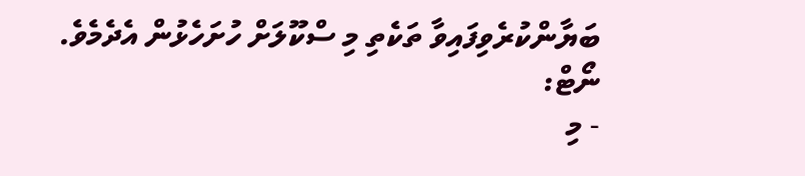ބަޔާންކުރެވިފައިވާ ތަކެތި މި ސްކޫލަށް ހުށަހެޅުން އެދެމެވެ.
ނޯޓް:
- މި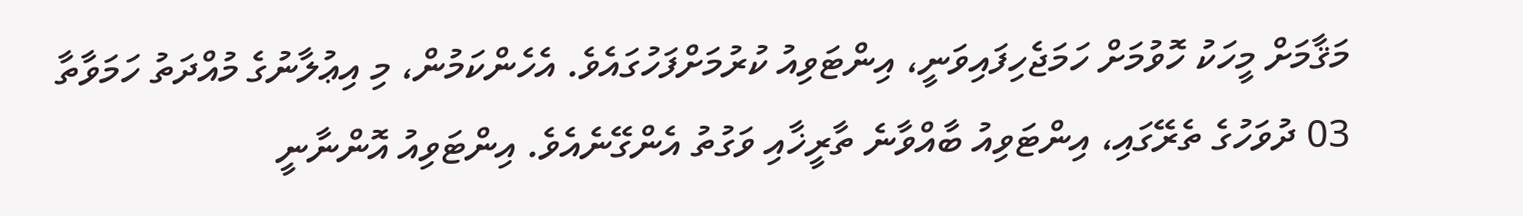މަޤާމަށް މީހަކު ހޮވުމަށް ހަމަޖެހިފައިވަނީ، އިންޓަވިއު ކުރުމަށްފަހުގައެވެ. އެހެންކަމުން، މި އިޢުލާނުގެ މުއްދަތު ހަމަވާތާ 03 ދުވަހުގެ ތެރޭގައި، އިންޓަވިއު ބާއްވާނެ ތާރީޚާއި ވަގުތު އެންގޭނެއެވެ. އިންޓަވިއު އޮންނާނީ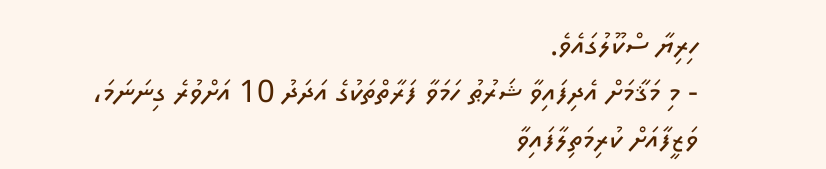ހިރިޔާ ސްކޫލުގައެވެ.
- މި މަޤާމަށް އެދިފައިވާ ޝަރުޠު ހަމަވާ ފަރާތްތަކުގެ އަދަދު 10 އަށްވުރެ ގިނަނަމަ، ވަޒީފާއަށް ކުރިމަތިލާފައިވާ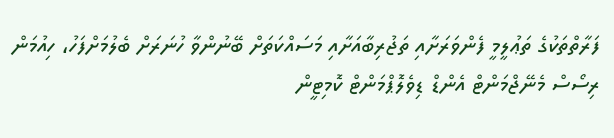ފަރާތްތަކުގެ ތަޢުލީމީ ފެންވަރަށާއި ތަޖުރިބާއަށާއި މަސައްކަތަށް ބޭނުންވާ ހުނަރަށް ބެލުމަށްފަހު، ހިއުމަން ރިސޯސް މެނޭޖްމަންޓް އެންޑް ޑިވެލޮޕްމަންޓް ކޮމިޓީން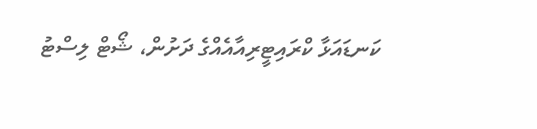ކަނޑައަޅާ ކްރައިޓީރިއާއެއްގެ ދަށުން، ޝޯޓް ލިސްޓު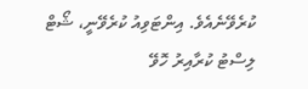ކުރެވޭނެއެވެ. އިންޓަވިއު ކުރެވޭނީ، ޝޯޓް ލިސްޓު ކުރާއިރު ހޮވޭ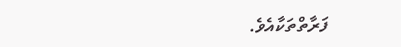ފަރާތްތަކާއެވެ.